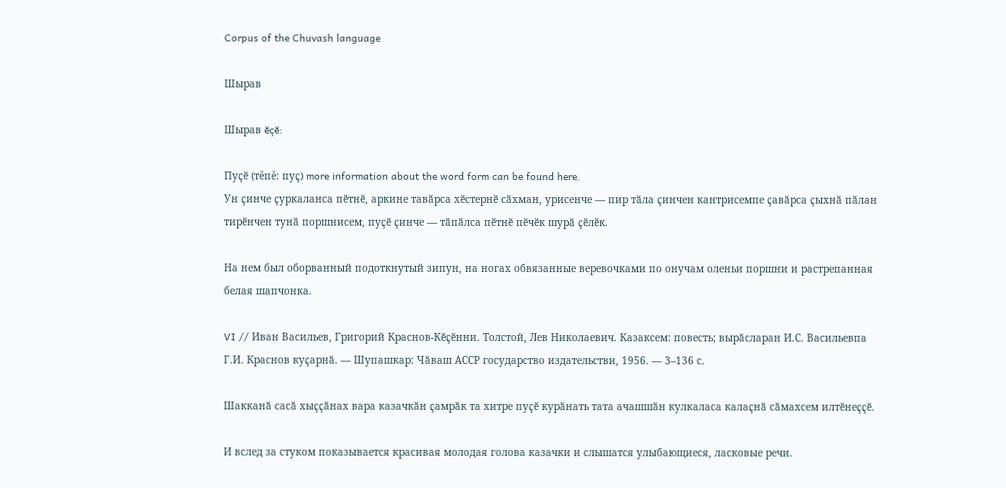Corpus of the Chuvash language

Шырав

Шырав ĕçĕ:

Пуҫӗ (тĕпĕ: пуҫ) more information about the word form can be found here.
Ун ҫинче ҫуркаланса пӗтнӗ, аркине тавӑрса хӗстернӗ сӑхман, урисенче — пир тӑла ҫинчен кантрисемпе ҫавӑрса ҫыхнӑ пӑлан тирӗнчен тунӑ поршнисем, пуҫӗ ҫинче — тӑпӑлса пӗтнӗ пӗчӗк шурӑ ҫӗлӗк.

На нем был оборванный подоткнутый зипун, на ногах обвязанные веревочками по онучам оленьи поршни и растрепанная белая шапчонка.

VI // Иван Васильев, Григорий Краснов-Кӗҫӗнни. Толстой, Лев Николаевич. Казаксем: повесть; вырӑсларан И.С. Васильевпа Г.И. Краснов куҫарнӑ. — Шупашкар: Чӑваш АССР государство издательстви, 1956. — 3–136 с.

Шакканӑ сасӑ хыҫҫӑнах вара казачкӑн ҫамрӑк та хитре пуҫӗ курӑнать тата ачашшӑн кулкаласа калаҫнӑ сӑмахсем илтӗнеҫҫӗ.

И вслед за стуком показывается красивая молодая голова казачки и слышатся улыбающиеся, ласковые речи.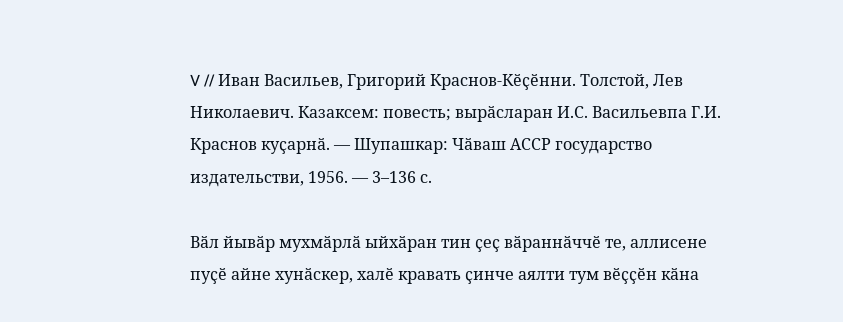V // Иван Васильев, Григорий Краснов-Кӗҫӗнни. Толстой, Лев Николаевич. Казаксем: повесть; вырӑсларан И.С. Васильевпа Г.И. Краснов куҫарнӑ. — Шупашкар: Чӑваш АССР государство издательстви, 1956. — 3–136 с.

Вӑл йывӑр мухмӑрлӑ ыйхӑран тин ҫеҫ вӑраннӑччӗ те, аллисене пуҫӗ айне хунӑскер, халӗ кравать ҫинче аялти тум вӗҫҫӗн кӑна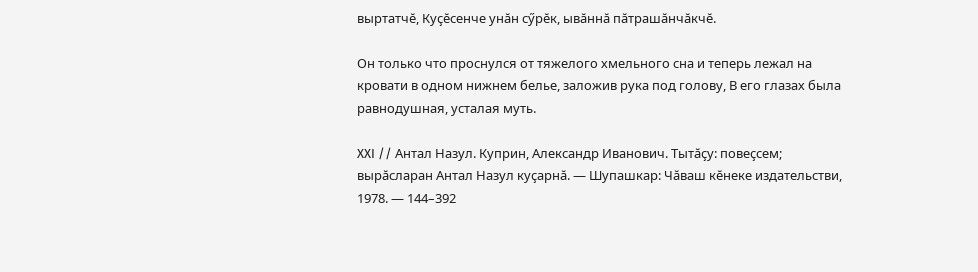выртатчӗ, Куҫӗсенче унӑн сӳрӗк, ывӑннӑ пӑтрашӑнчӑкчӗ.

Он только что проснулся от тяжелого хмельного сна и теперь лежал на кровати в одном нижнем белье, заложив рука под голову, В его глазах была равнодушная, усталая муть.

XXI // Антал Назул. Куприн, Александр Иванович. Тытӑҫу: повеҫсем; вырӑсларан Антал Назул куҫарнӑ. — Шупашкар: Чӑваш кӗнеке издательстви, 1978. — 144–392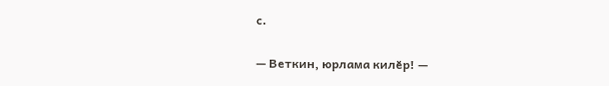с.

— Веткин, юрлама килӗр! —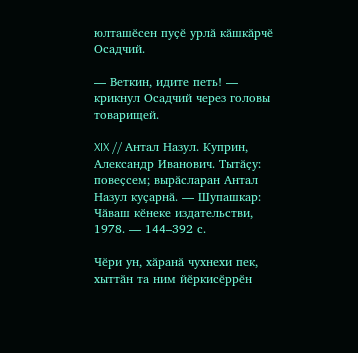юлташӗсен пуҫӗ урлӑ кӑшкӑрчӗ Осадчий.

— Веткин, идите петь! — крикнул Осадчий через головы товарищей.

XIX // Антал Назул. Куприн, Александр Иванович. Тытӑҫу: повеҫсем; вырӑсларан Антал Назул куҫарнӑ. — Шупашкар: Чӑваш кӗнеке издательстви, 1978. — 144–392 с.

Чӗри ун, хӑранӑ чухнехи пек, хыттӑн та ним йӗркисӗррӗн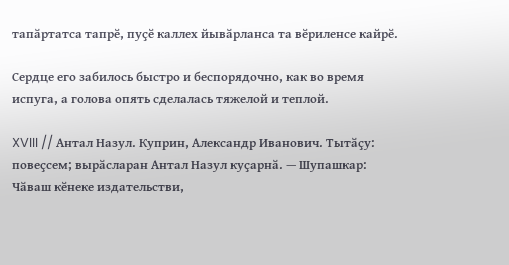тапӑртатса тапрӗ, пуҫӗ каллех йывӑрланса та вӗриленсе кайрӗ.

Сердце его забилось быстро и беспорядочно, как во время испуга, а голова опять сделалась тяжелой и теплой.

XVIII // Антал Назул. Куприн, Александр Иванович. Тытӑҫу: повеҫсем; вырӑсларан Антал Назул куҫарнӑ. — Шупашкар: Чӑваш кӗнеке издательстви,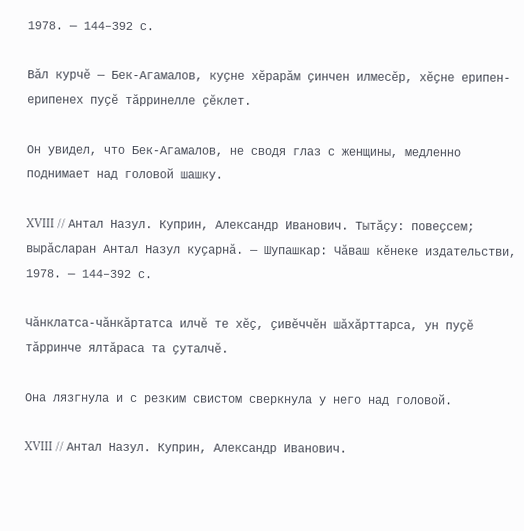1978. — 144–392 с.

Вӑл курчӗ — Бек-Агамалов, куҫне хӗрарӑм ҫинчен илмесӗр, хӗҫне ерипен-ерипенех пуҫӗ тӑрринелле ҫӗклет.

Он увидел, что Бек-Агамалов, не сводя глаз с женщины, медленно поднимает над головой шашку.

XVIII // Антал Назул. Куприн, Александр Иванович. Тытӑҫу: повеҫсем; вырӑсларан Антал Назул куҫарнӑ. — Шупашкар: Чӑваш кӗнеке издательстви, 1978. — 144–392 с.

Чӑнклатса-чӑнкӑртатса илчӗ те хӗҫ, ҫивӗччӗн шӑхӑрттарса, ун пуҫӗ тӑрринче ялтӑраса та ҫуталчӗ.

Она лязгнула и с резким свистом сверкнула у него над головой.

XVIII // Антал Назул. Куприн, Александр Иванович.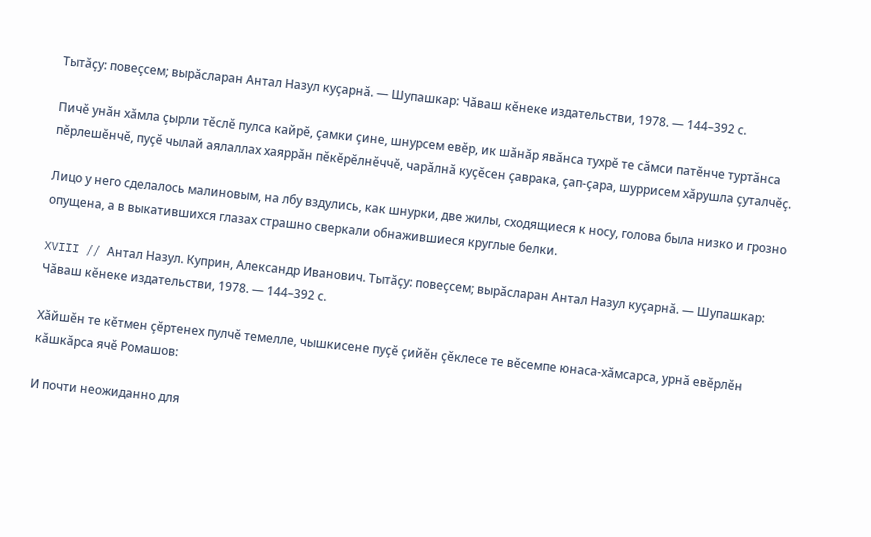Тытӑҫу: повеҫсем; вырӑсларан Антал Назул куҫарнӑ. — Шупашкар: Чӑваш кӗнеке издательстви, 1978. — 144–392 с.

Пичӗ унӑн хӑмла ҫырли тӗслӗ пулса кайрӗ, ҫамки ҫине, шнурсем евӗр, ик шӑнӑр явӑнса тухрӗ те сӑмси патӗнче туртӑнса пӗрлешӗнчӗ, пуҫӗ чылай аялаллах хаяррӑн пӗкӗрӗлнӗччӗ, чарӑлнӑ куҫӗсен ҫаврака, ҫап-ҫара, шуррисем хӑрушла ҫуталчӗҫ.

Лицо у него сделалось малиновым, на лбу вздулись, как шнурки, две жилы, сходящиеся к носу, голова была низко и грозно опущена, а в выкатившихся глазах страшно сверкали обнажившиеся круглые белки.

XVIII // Антал Назул. Куприн, Александр Иванович. Тытӑҫу: повеҫсем; вырӑсларан Антал Назул куҫарнӑ. — Шупашкар: Чӑваш кӗнеке издательстви, 1978. — 144–392 с.

Хӑйшӗн те кӗтмен ҫӗртенех пулчӗ темелле, чышкисене пуҫӗ ҫийӗн ҫӗклесе те вӗсемпе юнаса-хӑмсарса, урнӑ евӗрлӗн кӑшкӑрса ячӗ Ромашов:

И почти неожиданно для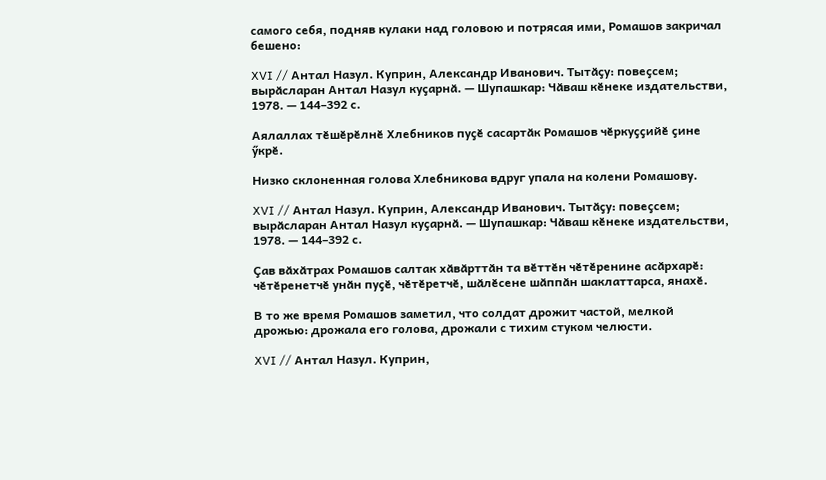самого себя, подняв кулаки над головою и потрясая ими, Ромашов закричал бешено:

XVI // Антал Назул. Куприн, Александр Иванович. Тытӑҫу: повеҫсем; вырӑсларан Антал Назул куҫарнӑ. — Шупашкар: Чӑваш кӗнеке издательстви, 1978. — 144–392 с.

Аялаллах тӗшӗрӗлнӗ Хлебников пуҫӗ сасартӑк Ромашов чӗркуҫҫийӗ ҫине ӳкрӗ.

Низко склоненная голова Хлебникова вдруг упала на колени Ромашову.

XVI // Антал Назул. Куприн, Александр Иванович. Тытӑҫу: повеҫсем; вырӑсларан Антал Назул куҫарнӑ. — Шупашкар: Чӑваш кӗнеке издательстви, 1978. — 144–392 с.

Ҫав вӑхӑтрах Ромашов салтак хӑвӑрттӑн та вӗттӗн чӗтӗренине асӑрхарӗ: чӗтӗренетчӗ унӑн пуҫӗ, чӗтӗретчӗ, шӑлӗсене шӑппӑн шаклаттарса, янахӗ.

В то же время Ромашов заметил, что солдат дрожит частой, мелкой дрожью: дрожала его голова, дрожали с тихим стуком челюсти.

XVI // Антал Назул. Куприн,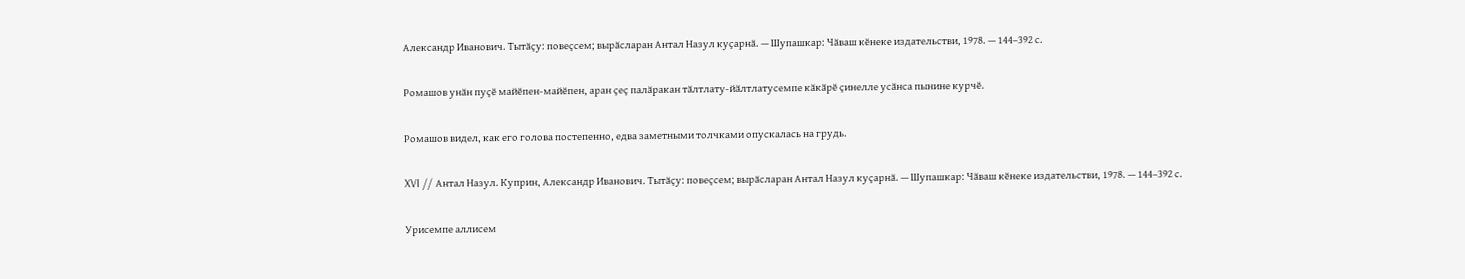Александр Иванович. Тытӑҫу: повеҫсем; вырӑсларан Антал Назул куҫарнӑ. — Шупашкар: Чӑваш кӗнеке издательстви, 1978. — 144–392 с.

Ромашов унӑн пуҫӗ майӗпен-майӗпен, аран ҫеҫ палӑракан тӑлтлату-йӑлтлатусемпе кӑкӑрӗ ҫинелле усӑнса пынине курчӗ.

Ромашов видел, как его голова постепенно, едва заметными толчками опускалась на грудь.

XVI // Антал Назул. Куприн, Александр Иванович. Тытӑҫу: повеҫсем; вырӑсларан Антал Назул куҫарнӑ. — Шупашкар: Чӑваш кӗнеке издательстви, 1978. — 144–392 с.

Урисемпе аллисем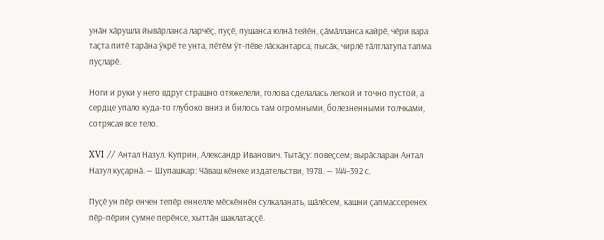унӑн хӑрушла йывӑрланса ларчӗҫ, пуҫӗ, пушанса юлнӑ тейӗн, ҫӑмӑлланса кайрӗ, чӗри вара таҫта питӗ тарӑна ӳкрӗ те унта, пӗтӗм ӳт-пӗве лӑскантарса, пысӑк, чирлӗ тӑлтлатупа тапма пуҫларӗ.

Ноги и руки у него вдруг страшно отяжелели, голова сделалась легкой и точно пустой, а сердце упало куда-то глубоко вниз и билось там огромными, болезненными толчками, сотрясая все тело.

XVI // Антал Назул. Куприн, Александр Иванович. Тытӑҫу: повеҫсем; вырӑсларан Антал Назул куҫарнӑ. — Шупашкар: Чӑваш кӗнеке издательстви, 1978. — 144–392 с.

Пуҫӗ ун пӗр енчен тепӗр еннелле мӗскӗннӗн сулкаланать, шӑлӗсем, кашни ҫапмассеренех пӗр-пӗрин ҫумне перӗнсе, хыттӑн шаклатаҫҫӗ.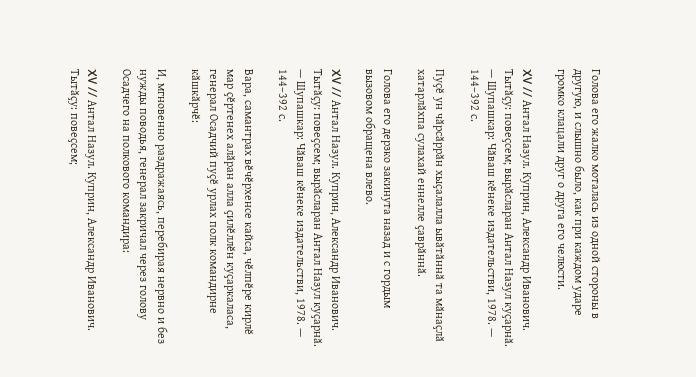Голова его жалко моталась из одной стороны в другую, и слышно было, как при каждом ударе громко клацали друг о друга его челюсти.

XV // Антал Назул. Куприн, Александр Иванович. Тытӑҫу: повеҫсем; вырӑсларан Антал Назул куҫарнӑ. — Шупашкар: Чӑваш кӗнеке издательстви, 1978. — 144–392 с.

Пуҫӗ ун чӑрсӑррӑн хыҫалалла ывӑтӑннӑ та мӑнаҫлӑ хатарлӑхпа сулахай еннелле ҫаврӑннӑ.

Голова его дерзко закинута назад и с гордым вызовом обращена влево.

XV // Антал Назул. Куприн, Александр Иванович. Тытӑҫу: повеҫсем; вырӑсларан Антал Назул куҫарнӑ. — Шупашкар: Чӑваш кӗнеке издательстви, 1978. — 144–392 с.

Вара, самантрах вӗчӗрхенсе кайса, чӗлпӗре кирлӗ мар ҫӗртенех алӑран алла ҫилӗллӗн куҫаркаласа, генерал Осадчий пуҫӗ урлах полк командирне кӑшкӑрчӗ:

И, мгновенно раздражаясь, перебирая нервно и без нужды поводья, генерал закричал через голову Осадчего на полкового командира:

XV // Антал Назул. Куприн, Александр Иванович. Тытӑҫу: повеҫсем;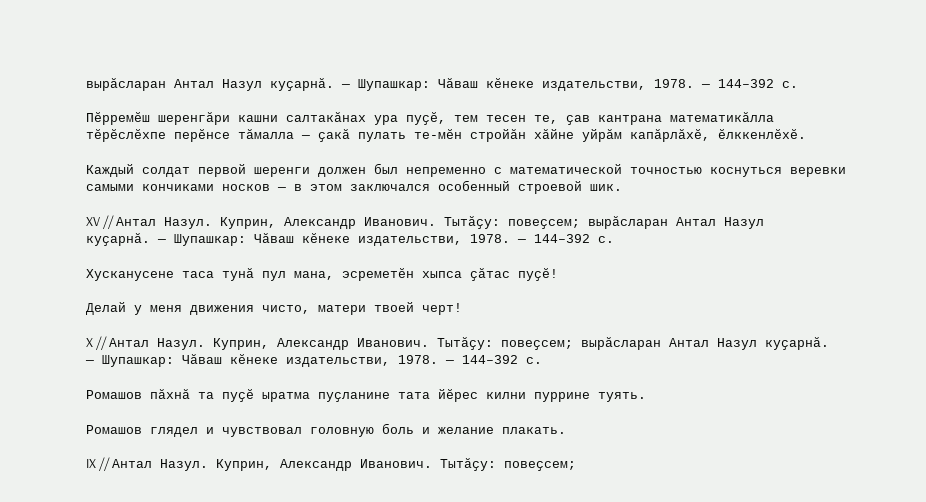вырӑсларан Антал Назул куҫарнӑ. — Шупашкар: Чӑваш кӗнеке издательстви, 1978. — 144–392 с.

Пӗрремӗш шеренгӑри кашни салтакӑнах ура пуҫӗ, тем тесен те, ҫав кантрана математикӑлла тӗрӗслӗхпе перӗнсе тӑмалла — ҫакӑ пулать те-мӗн стройӑн хӑйне уйрӑм капӑрлӑхӗ, ӗлккенлӗхӗ.

Каждый солдат первой шеренги должен был непременно с математической точностью коснуться веревки самыми кончиками носков — в этом заключался особенный строевой шик.

XV // Антал Назул. Куприн, Александр Иванович. Тытӑҫу: повеҫсем; вырӑсларан Антал Назул куҫарнӑ. — Шупашкар: Чӑваш кӗнеке издательстви, 1978. — 144–392 с.

Хусканусене таса тунӑ пул мана, эсреметӗн хыпса ҫӑтас пуҫӗ!

Делай у меня движения чисто, матери твоей черт!

X // Антал Назул. Куприн, Александр Иванович. Тытӑҫу: повеҫсем; вырӑсларан Антал Назул куҫарнӑ. — Шупашкар: Чӑваш кӗнеке издательстви, 1978. — 144–392 с.

Ромашов пӑхнӑ та пуҫӗ ыратма пуҫланине тата йӗрес килни пуррине туять.

Ромашов глядел и чувствовал головную боль и желание плакать.

IX // Антал Назул. Куприн, Александр Иванович. Тытӑҫу: повеҫсем;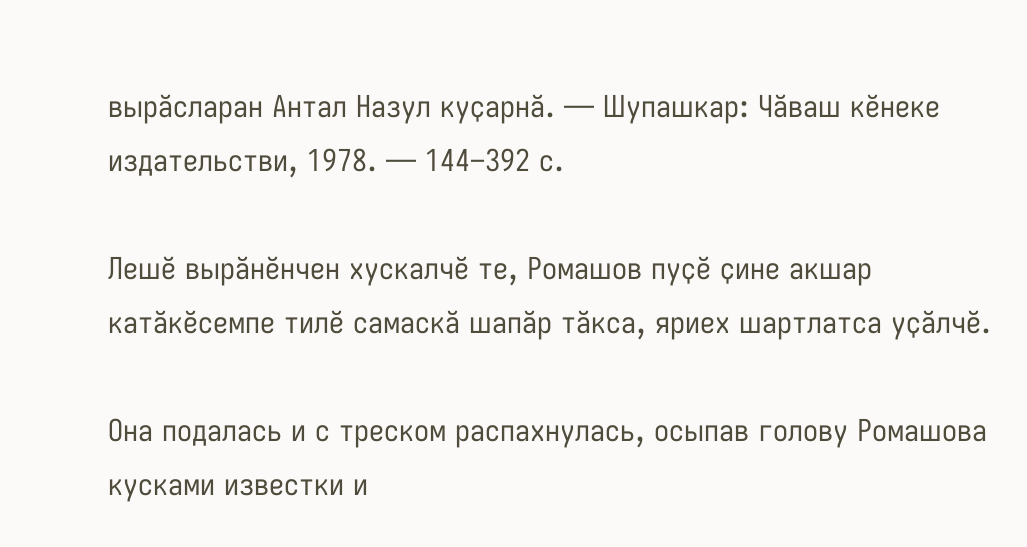вырӑсларан Антал Назул куҫарнӑ. — Шупашкар: Чӑваш кӗнеке издательстви, 1978. — 144–392 с.

Лешӗ вырӑнӗнчен хускалчӗ те, Ромашов пуҫӗ ҫине акшар катӑкӗсемпе тилӗ самаскӑ шапӑр тӑкса, яриех шартлатса уҫӑлчӗ.

Она подалась и с треском распахнулась, осыпав голову Ромашова кусками известки и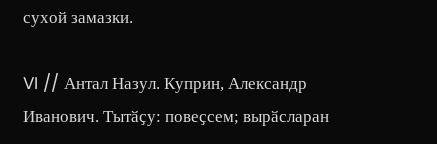сухой замазки.

VI // Антал Назул. Куприн, Александр Иванович. Тытӑҫу: повеҫсем; вырӑсларан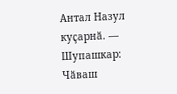Антал Назул куҫарнӑ. — Шупашкар: Чӑваш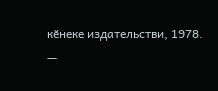кӗнеке издательстви, 1978. —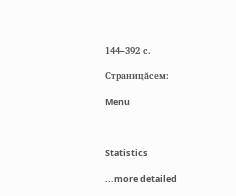144–392 с.

Страницăсем:

Menu



Statistics

...more detailed